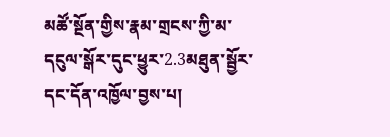མཚོ་སྔོན་གྱིས་རྣམ་གྲངས་ཀྱི་མ་དངུལ་སྒོར་དུང་ཕྱུར་2.3མཐུན་སྦྱོར་དང་དོན་འཁྱོལ་བྱས་པ།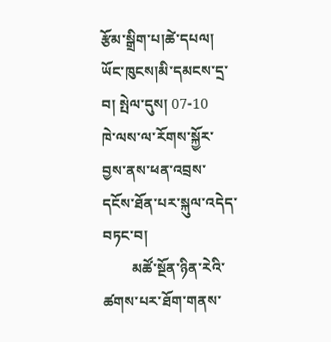རྩོམ་སྒྲིག་པ།ཚེ་དཔལ། ཡོང་ཁུངས།མི་དམངས་དྲ་བ། སྤེལ་དུས། 07-10
ཁེ་ལས་ལ་རོགས་སྐྱོར་བྱས་ནས་ཕན་འབྲས་དངོས་ཐོན་པར་སྐུལ་འདེད་བཏང་བ།
        མཚོ་སྔོན་ཉིན་རེའི་ཚགས་པར་ཐོག་གནས་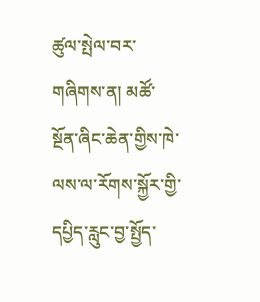ཚུལ་སྤེལ་བར་གཞིགས་ན། མཚོ་སྔོན་ཞིང་ཆེན་གྱིས་ཁེ་ལས་ལ་རོགས་སྐྱོར་གྱི་དཔྱིད་རླུང་བྱ་སྤྱོད་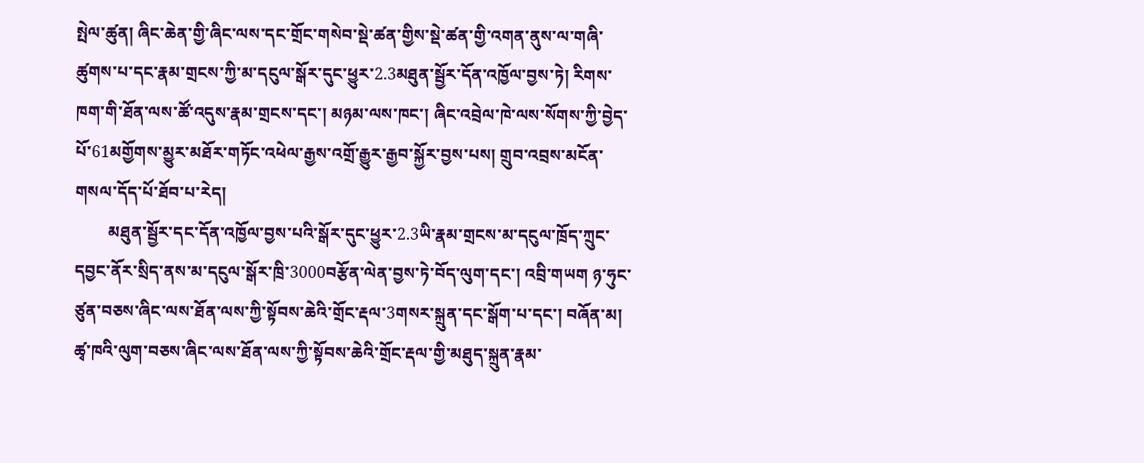སྤེལ་ཚུན། ཞིང་ཆེན་གྱི་ཞིང་ལས་དང་གྲོང་གསེབ་སྡེ་ཚན་གྱིས་སྡེ་ཚན་གྱི་འགན་ནུས་ལ་གཞི་ཚུགས་པ་དང་རྣམ་གྲངས་ཀྱི་མ་དངུལ་སྒོར་དུང་ཕྱུར་2.3མཐུན་སྦྱོར་དོན་འཁྱོལ་བྱས་ཏེ། རིགས་ཁག་གི་ཐོན་ལས་ཚོ་འདུས་རྣམ་གྲངས་དང་། མཉམ་ལས་ཁང་། ཞིང་འབྲེལ་ཁེ་ལས་སོགས་ཀྱི་བྱེད་པོ་61མགྱོགས་མྱུར་མཐོར་གཏོང་འཕེལ་རྒྱས་འགྲོ་རྒྱུར་རྒྱབ་སྐྱོར་བྱས་པས། གྲུབ་འབྲས་མངོན་གསལ་དོད་པོ་ཐོབ་པ་རེད།
        མཐུན་སྦྱོར་དང་དོན་འཁྱོལ་བྱས་པའི་སྒོར་དུང་ཕྱུར་2.3ཡི་རྣམ་གྲངས་མ་དངུལ་ཁྲོད་ཀྲུང་དབྱང་ནོར་སྲིད་ནས་མ་དངུལ་སྒོར་ཁྲི་3000བརྩོན་ལེན་བྱས་ཏེ་བོད་ལུག་དང་། འབྲི་གཡག ཉ་ཧུང་ཙུན་བཅས་ཞིང་ལས་ཐོན་ལས་ཀྱི་སྟོབས་ཆེའི་གྲོང་རྡལ་3གསར་སྐྲུན་དང་སྒོག་པ་དང་། བཞོན་མ། ཚྭ་ཁའི་ལུག་བཅས་ཞིང་ལས་ཐོན་ལས་ཀྱི་སྟོབས་ཆེའི་གྲོང་རྡལ་གྱི་མཐུད་སྐྲུན་རྣམ་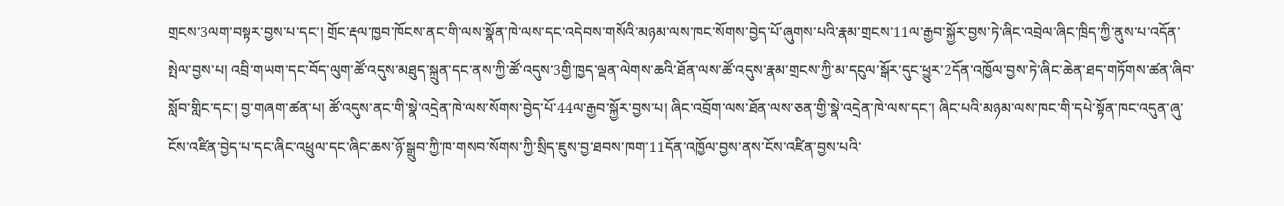གྲངས་3ལག་བསྟར་བྱས་པ་དང་། གྲོང་རྡལ་ཁྱབ་ཁོངས་ནང་གི་ལས་སྣོན་ཁེ་ལས་དང་འདེབས་གསོའི་མཉམ་ལས་ཁང་སོགས་བྱེད་པོ་ཞུགས་པའི་རྣམ་གྲངས་11ལ་རྒྱབ་སྐྱོར་བྱས་ཏེ་ཞིང་འབྲེལ་ཞིང་ཁྲིད་ཀྱི་ནུས་པ་འདོན་སྤེལ་བྱས་པ། འབྲི་གཡག་དང་བོད་ལུག་ཚོ་འདུས་མཐུད་སྐྲུན་དང་ནས་ཀྱི་ཚོ་འདུས་3གྱི་ཁྱད་ལྡན་ལེགས་ཆའི་ཐོན་ལས་ཚོ་འདུས་རྣམ་གྲངས་ཀྱི་མ་དངུལ་སྒོར་དུང་ཕྱུར་2དོན་འཁྱོལ་བྱས་ཏེ་ཞིང་ཆེན་ཐད་གཏོགས་ཚན་ཞིབ་སློབ་གླིང་དང་། བྱ་གཞག་ཚན་པ། ཚོ་འདུས་ནང་གི་སྣེ་འདྲེན་ཁེ་ལས་སོགས་བྱེད་པོ་44ལ་རྒྱབ་སྐྱོར་བྱས་པ། ཞིང་འབྲོག་ལས་ཐོན་ལས་ཅན་གྱི་སྣེ་འདྲེན་ཁེ་ལས་དང་། ཞིང་པའི་མཉམ་ལས་ཁང་གི་དཔེ་སྟོན་ཁང་འདུན་ཞུ་ངོས་འཛིན་བྱེད་པ་དང་ཞིང་འཕྲུལ་དང་ཞིང་ཆས་ཉོ་སྒྲུབ་ཀྱི་ཁ་གསབ་སོགས་ཀྱི་སྲིད་ཇུས་བྱ་ཐབས་ཁག་11དོན་འཁྱོལ་བྱས་ནས་ངོས་འཛིན་བྱས་པའི་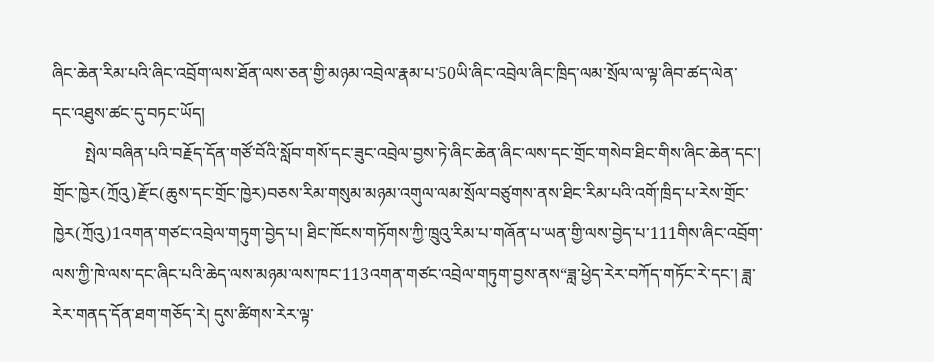ཞིང་ཆེན་རིམ་པའི་ཞིང་འབྲོག་ལས་ཐོན་ལས་ཅན་གྱི་མཉམ་འབྲེལ་རྣམ་པ་50ཡི་ཞིང་འབྲེལ་ཞིང་ཁྲིད་ལམ་སྲོལ་ལ་ལྟ་ཞིབ་ཚད་ལེན་དང་འཐུས་ཚང་དུ་བཏང་ཡོད།
        སྤེལ་བཞིན་པའི་བརྗོད་དོན་གཙོ་བོའི་སློབ་གསོ་དང་ཟུང་འབྲེལ་བྱས་ཏེ་ཞིང་ཆེན་ཞིང་ལས་དང་གྲོང་གསེབ་ཐིང་གིས་ཞིང་ཆེན་དང་། གྲོང་ཁྱེར(ཀྲོའུ)རྫོང(ཆུས་དང་གྲོང་ཁྱེར)བཅས་རིམ་གསུམ་མཉམ་འགུལ་ལམ་སྲོལ་བཙུགས་ནས་ཐིང་རིམ་པའི་འགོ་ཁྲིད་པ་རེས་གྲོང་ཁྱེར(ཀྲོའུ)1འགན་གཙང་འབྲེལ་གཏུག་བྱེད་པ། ཐིང་ཁོངས་གཏོགས་ཀྱི་ཁྲུའུ་རིམ་པ་གཞོན་པ་ཡན་གྱི་ལས་བྱེད་པ་111གིས་ཞིང་འབྲོག་ལས་ཀྱི་ཁེ་ལས་དང་ཞིང་པའི་ཆེད་ལས་མཉམ་ལས་ཁང་113འགན་གཙང་འབྲེལ་གཏུག་བྱས་ནས“ཟླ་ཕྱེད་རེར་བཀོད་གཏོང་རེ་དང་། ཟླ་རེར་གནད་དོན་ཐག་གཅོད་རེ། དུས་ཚིགས་རེར་ལྟ་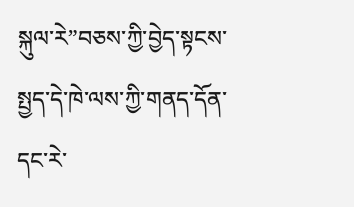སྐུལ་རེ”བཅས་ཀྱི་བྱེད་སྟངས་སྤྱད་དེ་ཁེ་ལས་ཀྱི་གནད་དོན་དང་རེ་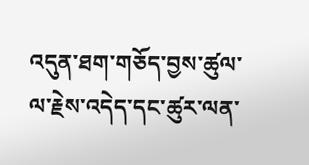འདུན་ཐག་གཅོད་བྱས་ཚུལ་ལ་རྗེས་འདེད་དང་ཚུར་ལན་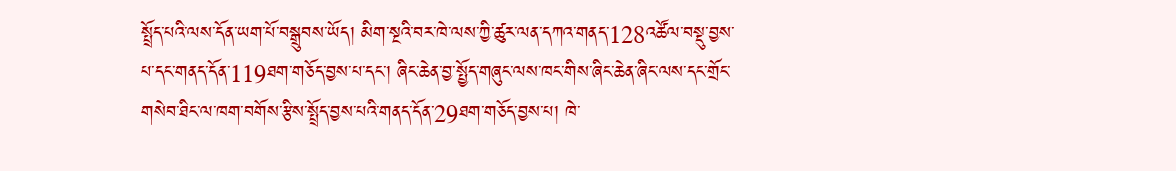སྤྲོད་པའི་ལས་དོན་ཡག་པོ་བསྒྲུབས་ཡོད། མིག་སྔའི་བར་ཁེ་ལས་ཀྱི་ཚུར་ལན་དཀའ་གནད་128འཚོལ་བསྡུ་བྱས་པ་དང་གནད་དོན་119ཐག་གཅོད་བྱས་པ་དང་། ཞིང་ཆེན་བྱ་སྤྱོད་གཞུང་ལས་ཁང་གིས་ཞིང་ཆེན་ཞིང་ལས་དང་གྲོང་གསེབ་ཐིང་ལ་ཁག་བགོས་རྩིས་སྤྲོད་བྱས་པའི་གནད་དོན་29ཐག་གཅོད་བྱས་པ། ཁེ་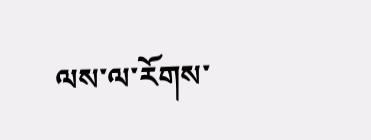ལས་ལ་རོགས་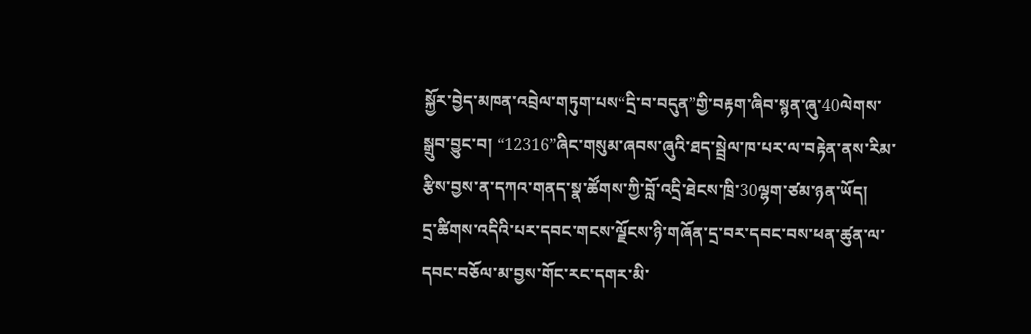སྐྱོར་བྱེད་མཁན་འབྲེལ་གཏུག་པས“དྲི་བ་བདུན”གྱི་བརྟག་ཞིབ་སྙན་ཞུ་40ལེགས་སྒྲུབ་བྱུང་བ། “12316”ཞིང་གསུམ་ཞབས་ཞུའི་ཐད་སྦྲེལ་ཁ་པར་ལ་བརྟེན་ནས་རིམ་རྩིས་བྱས་ན་དཀའ་གནད་སྣ་ཚོགས་ཀྱི་བློ་འདྲི་ཐེངས་ཁྲི་30ལྷག་ཙམ་ཉན་ཡོད།
དྲ་ཚིགས་འདིའི་པར་དབང་གངས་ལྗོངས་ཉི་གཞོན་དྲ་བར་དབང་བས་ཕན་ཚུན་ལ་དབང་བཅོལ་མ་བྱས་གོང་རང་དགར་མི་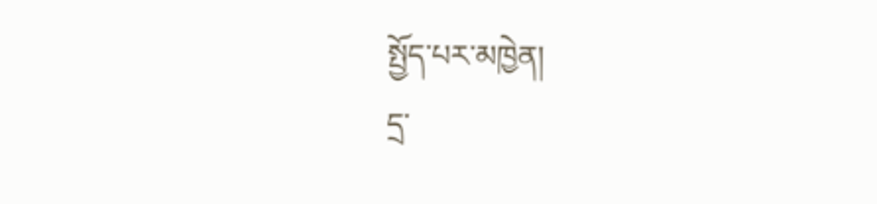སྤྱོད་པར་མཁྱེན།
དྲ་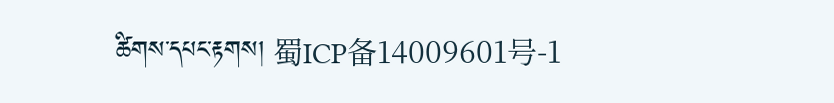ཚིགས་དཔང་རྟགས། 蜀ICP备14009601号-1